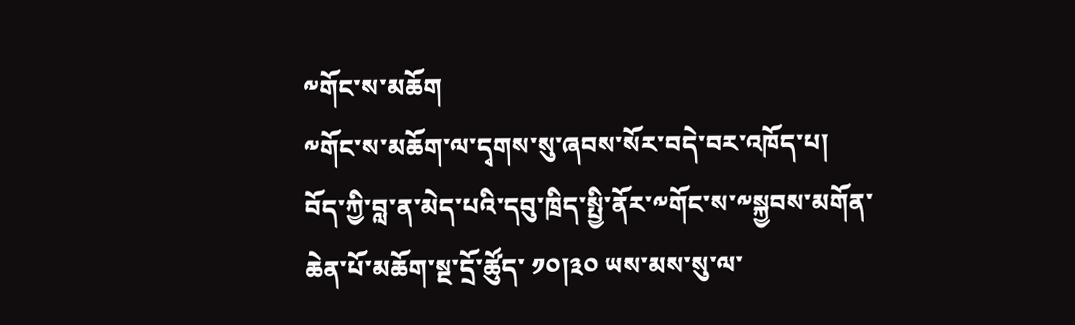༸གོང་ས་མཆོག
༸གོང་ས་མཆོག་ལ་དྭགས་སུ་ཞབས་སོར་བདེ་བར་འཁོད་པ།
བོད་ཀྱི་བླ་ན་མེད་པའི་དབུ་ཁྲིད་སྤྱི་ནོར་༸གོང་ས་༸སྐྱབས་མགོན་ཆེན་པོ་མཆོག་སྔ་དྲོ་ཚོུད་ ༡༠།༣༠ ཡས་མས་སུ་ལ་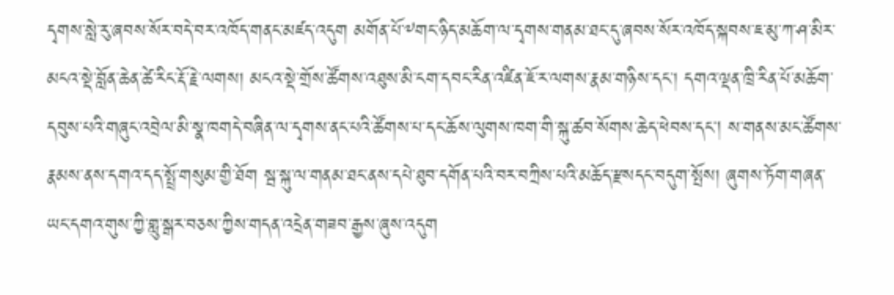དྭགས་སླེ་རུ་ཞབས་སོར་བདེ་བར་འཁོད་གནང་མཛད་འདུག མགོན་པོ་༸གང་ཉིད་མཆོག་ལ་དྭགས་གནམ་ཐང་དུ་ཞབས་སོར་འཁོད་སྐབས་ཇ་མུ་ཀ་ཤ་མིར་མངའ་སྡེ་བློན་ཆེན་ཚེ་རིང་རྡོ་རྗེ་ལགས། མངའ་སྡེ་གྲོས་ཚོགས་འཐུས་མི་ངག་དབང་རིན་འཛིན་ཇོ་ར་ལགས་རྣམ་གཉིས་དང་། དགའ་ལྡན་ཁྲི་རིན་པོ་མཆོག་དབུས་པའི་གཞུང་འབྲེལ་མི་སྣ་ཁགདེ་བཞིན་ལ་དྭགས་ནང་པའི་ཚོགས་པ་དང་ཆོས་ལུགས་ཁག་གི་སྐུ་ཚབ་སོགས་ཆེད་ཕེབས་དང། ས་གནས་མང་ཚོགས་རྣམས་ནས་དགའ་དད་སྤྲོ་གསུམ་གྱི་ཐོག སྦ་སྐུ་ལ་གནམ་ཐང་ནས་དཔེ་ཐུབ་དགོན་པའི་བར་བཀྲིས་པའི་མཆོད་རྫསདང་བདུག་སྤོས། ཞུགས་ཏོག་གཞན་ཡང་དགའ་གུས་ཀྱི་གླུ་སྒར་བཅས་ཀྱིས་གདན་འདྲེན་གཟབ་རྒྱས་ཞུས་འདུག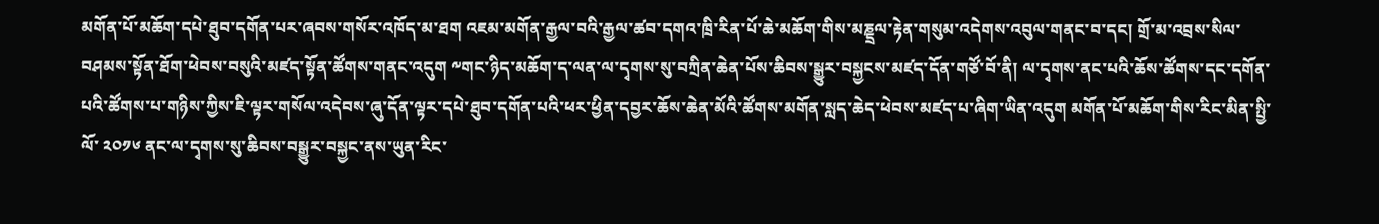མགོན་པོ་མཆོག་དཔེ་ཐུབ་དགོན་པར་ཞབས་གསོར་འཁོད་མ་ཐག འཇམ་མགོན་རྒྱལ་བའི་རྒྱལ་ཚབ་དགའ་ཁྲི་རིན་པོ་ཆེ་མཆོག་གིས་མཎྡྲལ་རྟེན་གསུམ་འདེགས་འབུལ་གནང་བ་དང། གྲོ་མ་འབྲས་སིལ་བཤམས་སྟོན་ཐོག་ཕེབས་བསུའི་མཛད་སྟོན་ཚོགས་གནང་འདུག ༸གང་ཉིད་མཆོག་ད་ལན་ལ་དྭགས་སུ་བཀྲིན་ཆེན་པོས་ཆིབས་སྒྱུར་བསྐྱངས་མཛད་དོན་གཙོ་བོ་ནི། ལ་དྭགས་ནང་པའི་ཆོས་ཚོགས་དང་དགོན་པའི་ཚོགས་པ་གཉིས་ཀྱིས་ཇི་ལྟར་གསོལ་འདེབས་ཞུ་དོན་ལྟར་དཔེ་ཐུབ་དགོན་པའི་ཕར་ཕྱིན་དབྱར་ཆོས་ཆེན་མོའི་ཚོགས་མགོན་སླད་ཆེད་ཕེབས་མཛད་པ་ཞིག་ཡིན་འདུག མགོན་པོ་མཆོག་གིས་རིང་མིན་སྤྱི་ལོ་ ༢༠༡༦ ནང་ལ་དྭགས་སུ་ཆིབས་བསྒྱུར་བསྐྱང་ནས་ཡུན་རིང་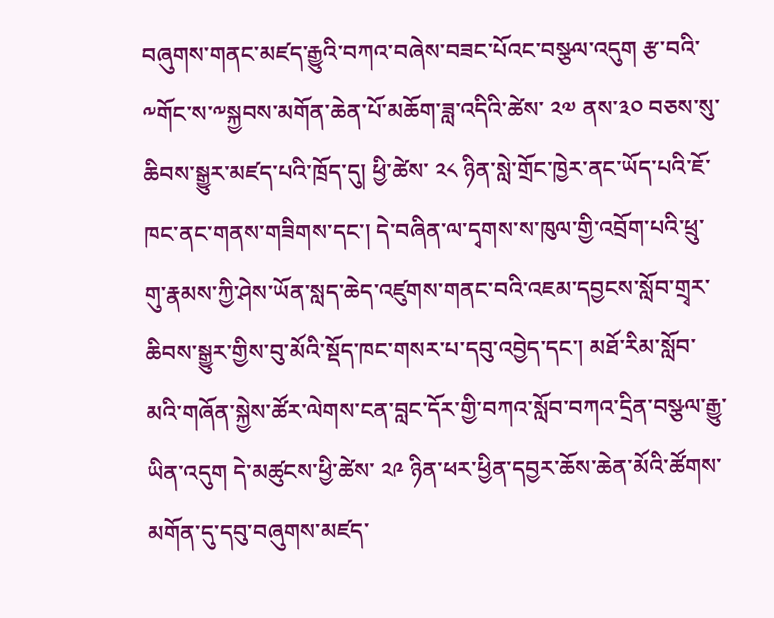བཞུགས་གནང་མཛད་རྒྱུའི་བཀའ་བཞེས་བཟང་པོའང་བསྩལ་འདུག རྩ་བའི་༸གོང་ས་༸སྐྱབས་མགོན་ཆེན་པོ་མཆོག་ཟླ་འདིའི་ཚེས་ ༢༧ ནས་༣༠ བཅས་སུ་ཆིབས་སྒྱུར་མཛད་པའི་ཁྲོད་དུ། ཕྱི་ཚེས་ ༢༨ ཉིན་སླེ་གྲོང་ཁྱེར་ནང་ཡོད་པའི་ཇོ་ཁང་ནང་གནས་གཟིགས་དང་། དེ་བཞིན་ལ་དྭགས་ས་ཁུལ་གྱི་འབྲོག་པའི་ཕྲུ་གུ་རྣམས་ཀྱི་ཤེས་ཡོན་སླད་ཆེད་འཛུགས་གནང་བའི་འཇམ་དབྱངས་སློབ་གྲྭར་ཆིབས་སྒྱུར་གྱིས་བུ་མོའི་སྡོད་ཁང་གསར་པ་དབུ་འབྱེད་དང་། མཐོ་རིམ་སློབ་མའི་གཞོན་སྐྱེས་ཚོར་ལེགས་ངན་བླང་དོར་གྱི་བཀའ་སློབ་བཀའ་དྲིན་བསྩལ་རྒྱུ་ཡིན་འདུག དེ་མཚུངས་ཕྱི་ཚེས་ ༢༩ ཉིན་ཕར་ཕྱིན་དབྱར་ཆོས་ཆེན་མོའི་ཚོགས་མགོན་དུ་དབུ་བཞུགས་མཛད་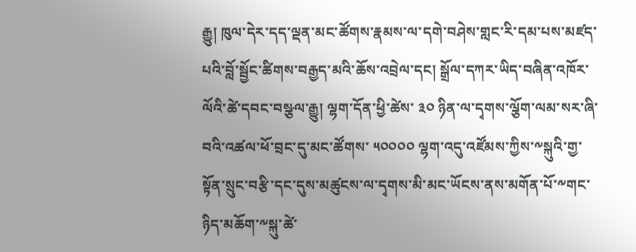རྒྱུ། ཁུལ་དེར་དད་ལྡན་མང་ཚོགས་རྣམས་ལ་དགེ་བཤེས་གླང་རི་དམ་པས་མཛད་པའི་བློ་སྦྱོང་ཚིགས་བརྒྱད་མའི་ཆོས་འབྲེལ་དང། སྒྲོལ་དཀར་ཡིད་བཞིན་འཁོར་ལོའི་ཚེ་དབང་བསྩལ་རྒྱུ། ལྷག་དོན་ཕྱི་ཚེས་ ༣༠ ཉིན་ལ་དྭགས་ལྕོག་ལམ་སར་ཞི་བའི་འཚལ་ཕོ་བྲང་དུ་མང་ཚོགས་ ༥༠༠༠༠ ལྷག་འདུ་འཛོམས་ཀྱིས་༸སྐུའི་གྱ་སྟོན་སྲུང་བརྩི་དང་དུས་མཚུངས་ལ་དྭགས་མི་མང་ཡོངས་ནས་མགོན་པོ་༸གང་ཉིད་མཆོག་༸སྐུ་ཚེ་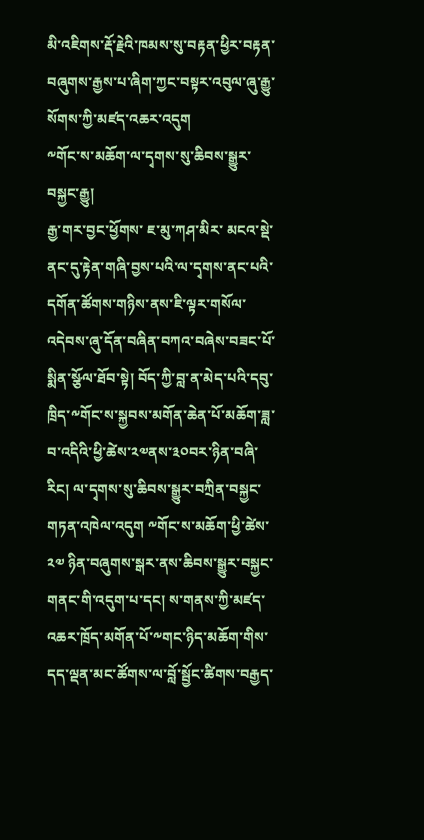མི་འཇིགས་རྡོ་རྗེའི་ཁམས་སུ་བརྟན་ཕྱིར་བརྟན་བཞུགས་རྒྱས་པ་ཞིག་ཀྱང་བསྟར་འབུལ་ཞུ་རྒྱུ་སོགས་ཀྱི་མཛད་འཆར་འདུག
༸གོང་ས་མཆོག་ལ་དྭགས་སུ་ཆིབས་སྒྱུར་བསྐྱང་རྒྱུ།
རྒྱ་གར་བྱང་ཕྱོགས་ ཇ་མུ་ཀཤ་མིར་ མངའ་སྡེ་ནང་དུ་རྟེན་གཞི་བྱས་པའི་ལ་དྭགས་ནང་པའི་དགོན་ཚོགས་གཉིས་ནས་ཇི་ལྟར་གསོལ་འདེབས་ཞུ་དོན་བཞིན་བཀའ་བཞེས་བཟང་པོ་སྨིན་སྩོལ་ཐོབ་སྟེ། བོད་ཀྱི་བླ་ན་མེད་པའི་དབུ་ཁྲིད་༸གོང་ས་སྐྱབས་མགོན་ཆེན་པོ་མཆོག་ཟླ་བ་འདིའི་ཕྱི་ཚེས་༢༧ནས་༣༠བར་ཉིན་བཞི་རིང། ལ་དྭགས་སུ་ཆིབས་སྒྱུར་བཀྲིན་བསྐྱང་གཏན་འཁེལ་འདུག ༸གོང་ས་མཆོག་ཕྱི་ཚེས་༢༧ ཉིན་བཞུགས་སྒར་ནས་ཆིབས་སྒྱུར་བསྐྱང་གནང་གི་འདུག་པ་དང། ས་གནས་ཀྱི་མཛད་འཆར་ཁྲོད་མགོན་པོ་༸གང་ཉིད་མཆོག་གིས་དད་ལྡན་མང་ཚོགས་ལ་བློ་སྦྱོང་ཚིགས་བརྒྱད་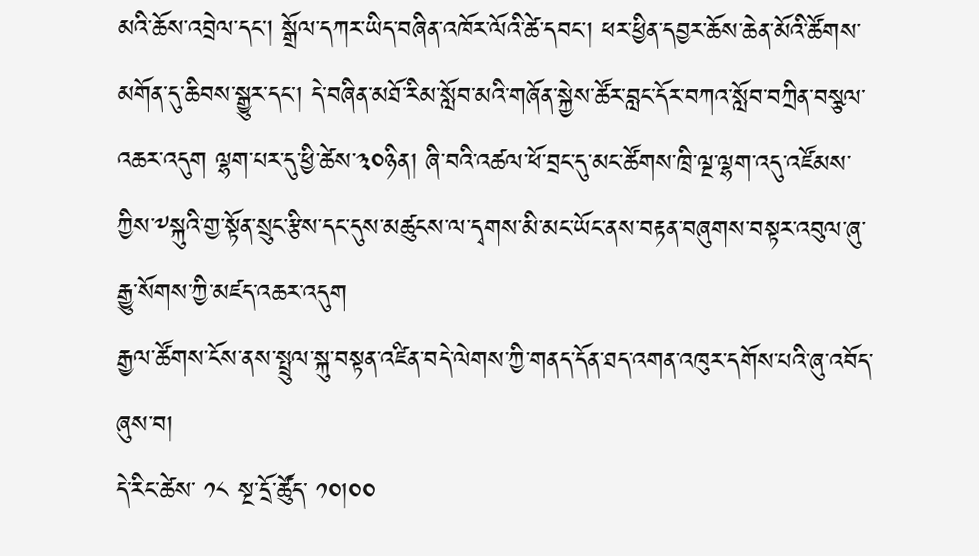མའི་ཆོས་འབྲེལ་དང། སྒྲོལ་དཀར་ཡིད་བཞིན་འཁོར་ལོའི་ཚེ་དབང་། ཕར་ཕྱིན་དབྱར་ཆོས་ཆེན་མོའི་ཚོགས་མགོན་དུ་ཆིབས་སྒྱུར་དང་། དེ་བཞིན་མཐོ་རིམ་སློབ་མའི་གཞོན་སྐྱེས་ཚོར་བླང་དོར་བཀའ་སློབ་བཀྲིན་བསྩལ་འཆར་འདུག ལྷག་པར་དུ་ཕྱི་ཚེས་༣༠ཉིན། ཞི་བའི་འཚལ་ཕོ་བྲང་དུ་མང་ཚོགས་ཁྲི་ལྔ་ལྷག་འདུ་འཛོམས་ཀྱིས་༸སྐུའི་གྱ་སྟོན་སྲུང་རྩིས་དང་དུས་མཚུངས་ལ་དྭགས་མི་མང་ཡོང་ནས་བརྟན་བཞུགས་བསྟར་འབུལ་ཞུ་རྒྱུ་སོགས་ཀྱི་མཛད་འཆར་འདུག
རྒྱལ་ཚོགས་ངོས་ནས་སྤྲུལ་སྐུ་བསྟན་འཛིན་བདེ་ལེགས་ཀྱི་གནད་དོན་ཐད་འགན་འཁུར་དགོས་པའི་ཞུ་འབོད་ཞུས་བ།
དེ་རིང་ཚེས་ ༡༨ སྔ་དྲོ་ཚོུད་ ༡༠།༠༠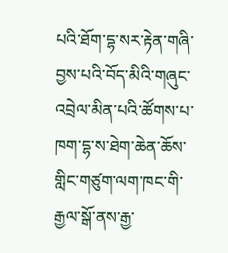པའི་ཐོག་དྷ་སར་རྟེན་གཞི་བྱས་པའི་བོད་མིའི་གཞུང་འབྲེལ་མིན་པའི་ཚོགས་པ་ཁག་དྷ་ས་ཐེག་ཆེན་ཆོས་གླིང་གཙུག་ལག་ཁང་གི་རྒྱལ་སྒོ་ནས་རྒྱ་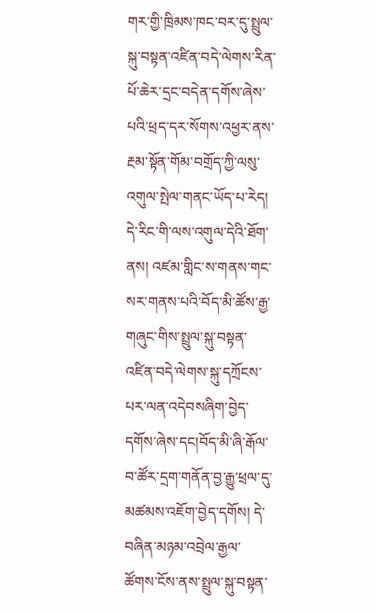གར་གྱི་ཁྲིམས་ཁང་བར་དུ་སྤྲུལ་སྐུ་བསྟན་འཛིན་བདེ་ལེགས་རིན་པོ་ཆེར་དྲང་བདེན་དགོས་ཞེས་པའི་ཕྲད་དར་སོགས་འཕྱར་ནས་རྔམ་སྟོན་གོམ་བགྲོད་ཀྱི་ལསུ་འགུལ་སྤེལ་གནང་ཡོད་པ་རེད། དེ་རིང་གི་ལས་འགུལ་དེའི་ཐོག་ནས། འཛམ་གླིང་ས་གནས་གང་སར་གནས་པའི་བོད་མི་ཚོས་རྒྱ་གཞུང་གིས་སྤྲུལ་སྐུ་བསྟན་འཛིན་བདེ་ལེགས་སྐུ་དཀྲོངས་པར་ལན་འདེབསཞིག་བྱེད་དགོས་ཞེས་དང།བོད་མི་ཞི་རྒོལ་བ་ཚོར་དྲག་གནོན་བྱ་རྒྱུ་ཕྲལ་དུ་མཚམས་འཇོག་བྱེད་དགོས། དེ་བཞིན་མཉམ་འབྲེལ་རྒྱལ་ཚོགས་ངོས་ནས་སྤྲུལ་སྐུ་བསྟན་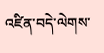འཛིན་བདེ་ལེགས་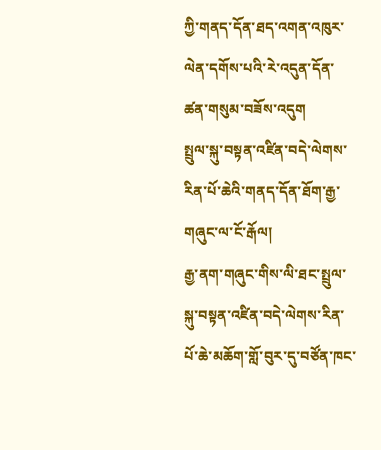ཀྱི་གནད་དོན་ཐད་འགན་འཁུར་ལེན་དགོས་པའི་རེ་འདུན་དོན་ཚན་གསུམ་བཟོས་འདུག
སྤྲུལ་སྐུ་བསྟན་འཛིན་བདེ་ལེགས་རིན་པོ་ཆེའི་གནད་དོན་ཐོག་རྒྱ་གཞུང་ལ་ངོ་རྒོལ།
རྒྱ་ནག་གཞུང་གིས་ལི་ཐང་སྤྲུལ་སྐུ་བསྟན་འཛིན་བདེ་ལེགས་རིན་པོ་ཆེ་མཆོག་གློ་བུར་དུ་བཙོན་ཁང་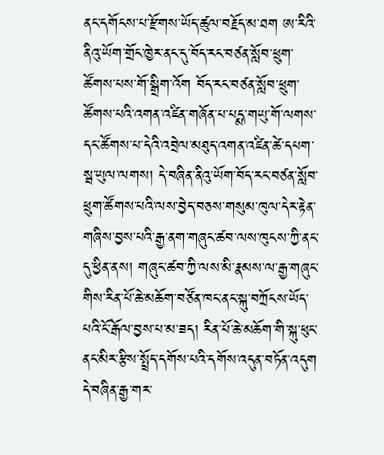ནང་དགོངས་པ་རྫོགས་ཡོད་ཚུལ་བརྗོད་མ་ཐག ཨ་རིའི་ནིའུ་ཡོག་གྲོང་ཁྱེར་ནང་དུ་བོད་རང་བཙན་སློབ་ཕྲུག་ཚོགས་པས་གོ་སྒྲིག་འོག བོད་རང་བཙན་སློབ་ཕྲུག་ཚོགས་པའི་འགན་འཛིན་གཞོན་པ་པདྨ་གཡུ་གོ་ལགས་དང་ཚོགས་པ་དེའི་འབྲེལ་མཐུད་འགན་འཛིན་ཚེ་དཔག་སྦ་ཡུལ་ལགས། དེ་བཞིན་ནིའུ་ཡོག་བོད་རང་བཙན་སློབ་ཕྲུག་ཚོགས་པའི་ལས་བྱེད་བཅས་གསུམ་ཁུལ་དེར་རྟེན་གཞིས་བྱས་པའི་རྒྱ་ནག་གཞུང་ཚབ་ལས་ཁུངས་ཀྱི་ནང་དུ་ཕྱིན་ནས། གཞུང་ཚབ་ཀྱི་ལས་མི་རྣམས་ལ་རྒྱ་གཞུང་གིས་རིན་པོ་ཆེ་མཆོག་བཙོན་ཁང་ནང་སྐུ་བཀྲོངས་ཡོད་པའི་ངོ་རྒོལ་བྱས་པ་མ་ཟད། རིན་པོ་ཆེ་མཆོག་གི་སྐུ་ཕུང་ནང་མིར་རྩིས་སྤྲོད་དགོས་པའི་དགོས་འདུན་བཏོན་འདུག དེ་བཞིན་རྒྱ་གར་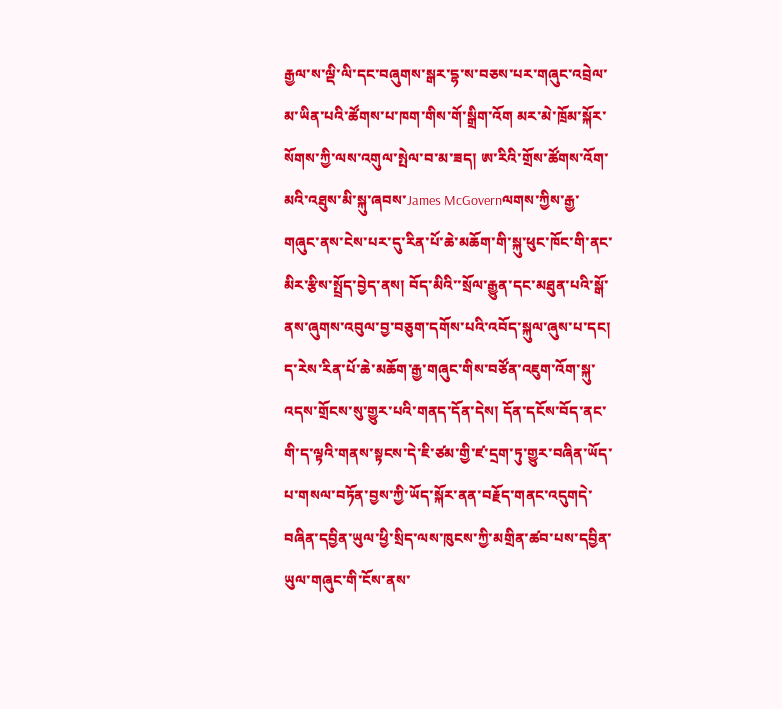རྒྱལ་ས་ལྡི་ལི་དང་བཞུགས་སྒར་དྷ་ས་བཅས་པར་གཞུང་འབྲེལ་མ་ཡིན་པའི་ཚོགས་པ་ཁག་གིས་གོ་སྒྲིག་འོག མར་མེ་ཁྲོམ་སྐོར་སོགས་ཀྱི་ལས་འགུལ་སྤེལ་བ་མ་ཟད། ཨ་རིའི་གྲོས་ཚོགས་འོག་མའི་འཐུས་མི་སྐུ་ཞབས་James McGovernལགས་ཀྱིས་རྒྱ་གཞུང་ནས་ངེས་པར་དུ་རིན་པོ་ཆེ་མཆོག་གི་སྐུ་ཕུང་ཁོང་གི་ནང་མིར་རྩིས་སྤྲོད་བྱེད་ནས། བོད་མིའི་་སྲོལ་རྒྱུན་དང་མཐུན་པའི་སྒོ་ནས་ཞུགས་འབུལ་བྱ་བཅུག་དགོས་པའི་འབོད་སྐུལ་ཞུས་པ་དང། ད་རེས་རིན་པོ་ཆེ་མཆོག་རྒྱ་གཞུང་གིས་བཙོན་འཇུག་འོག་སྐུ་འདས་གྲོངས་སུ་གྱུར་པའི་གནད་དོན་དེས། དོན་དངོས་བོད་ནང་གི་ད་ལྟའི་གནས་སྟངས་དེ་ཇི་ཙམ་གྱི་ཛ་དྲག་ཏུ་གྱུར་བཞིན་ཡོད་པ་གསལ་བཏོན་བྱས་ཀྱི་ཡོད་སྐོར་ནན་བརྗོད་གནང་འདུགདེ་བཞིན་དབྱིན་ཡུལ་ཕྱི་སྲིད་ལས་ཁུངས་ཀྱི་མགྲིན་ཚབ་པས་དབྱིན་ཡུལ་གཞུང་གི་ངོས་ནས་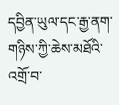དབྱིན་ཡུལ་དང་རྒྱ་ནག་གཉིས་ཀྱི་ཆེས་མཐོའི་འགྲོ་བ་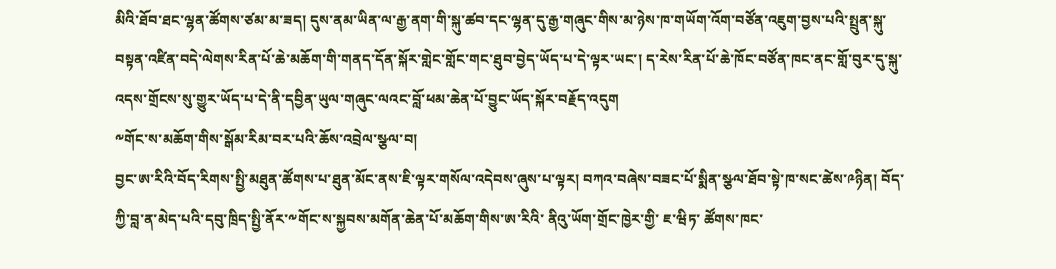མིའི་ཐོབ་ཐང་ལྷན་ཚོགས་ཙམ་མ་ཟད། དུས་ནམ་ཡིན་ལ་རྒྱ་ནག་གི་སྐུ་ཚབ་དང་ལྷན་དུ་རྒྱ་གཞུང་གིས་མ་ཉེས་ཁ་གཡོག་འོག་བཙོན་འཇུག་བྱས་པའི་སྤྲུན་སྐུ་བསྟན་འཛིན་བདེ་ལེགས་རིན་པོ་ཆེ་མཆོག་གི་གནད་དོན་སྐོར་གླེང་གློང་གང་ཐུབ་བྱེད་ཡོད་པ་དེ་ལྟར་ཡང་། ད་རེས་རིན་པོ་ཆེ་ཁོང་བཙོན་ཁང་ནང་གློ་བུར་དུ་སྐུ་འདས་གྲོངས་སུ་གྱུར་ཡོད་པ་དེ་ནི་དབྱིན་ཡུལ་གཞུང་ལའང་བློ་ཕམ་ཆེན་པོ་བྱུང་ཡོད་སྐོར་བརྗོད་འདུག
༸གོང་ས་མཆོག་གིས་སྒོམ་རིམ་བར་པའི་ཆོས་འབྲེལ་སྩལ་བ།
བྱང་ཨ་རིའི་བོད་རིགས་སྤྱི་མཐུན་ཚོགས་པ་ཐུན་མོང་ནས་ཇི་ལྟར་གསོལ་འདེབས་ཞུས་པ་ལྟར། བཀའ་བཞེས་བཟང་པོ་སྨིན་སྩལ་ཐོབ་སྟེ་ཁ་སང་ཚེས་༩ཉིན། བོད་ཀྱི་བླ་ན་མེད་པའི་དབུ་ཁྲིད་སྤྱི་ནོར་༸གོང་ས་སྐྱབས་མགོན་ཆེན་པོ་མཆོག་གིས་ཨ་རིའི་ ནིའུ་ཡོག་གྲོང་ཁྱེར་གྱི་ ཇ་ཝིཏ་ ཚོགས་ཁང་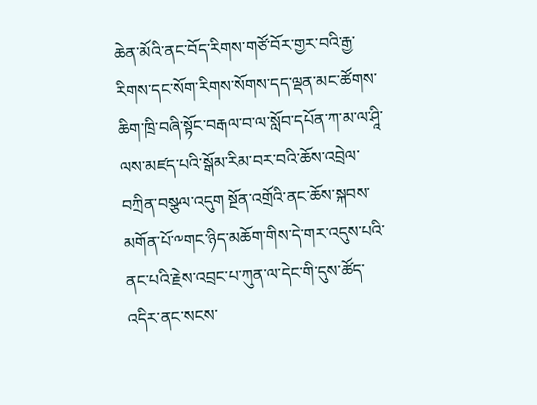ཆེན་མོའི་ནང་བོད་རིགས་གཙོ་བོར་གྱར་བའི་རྒྱ་རིགས་དང་སོག་རིགས་སོགས་དད་ལྡན་མང་ཚོགས་ཆིག་ཁྲི་བཞི་སྟོང་བརྒལ་བ་ལ་སློབ་དཔོན་ཀ་མ་ལ་ཤཱི་ལས་མཛད་པའི་སྒོམ་རིམ་བར་བའི་ཆོས་འབྲེལ་བཀྲིན་བསྩལ་འདུག སྔོན་འགྲོའི་ནང་ཆོས་སྐབས་མགོན་པོ་༸གང་ཉིད་མཆོག་གིས་དེ་གར་འདུས་པའི་ནང་པའི་རྗེས་འབྲང་པ་ཀུན་ལ་དེང་གི་དུས་ཚོད་འདིར་ནང་སངས་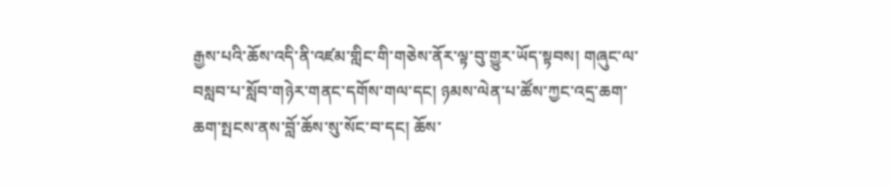རྒྱས་པའི་ཆོས་འདི་ནི་འཛམ་གླིང་གི་གཅེས་ནོར་ལྟ་བུ་གྱུར་ཡོད་སྟབས། གཞུང་ལ་བསླབ་པ་སློབ་གཉེར་གནང་དགོས་གལ་དང། ཉམས་ལེན་པ་ཚོས་ཀྱང་འདྲ་ཆག་ཆག་སྤངས་ནས་བློ་ཆོས་སུ་སོང་བ་དང། ཆོས་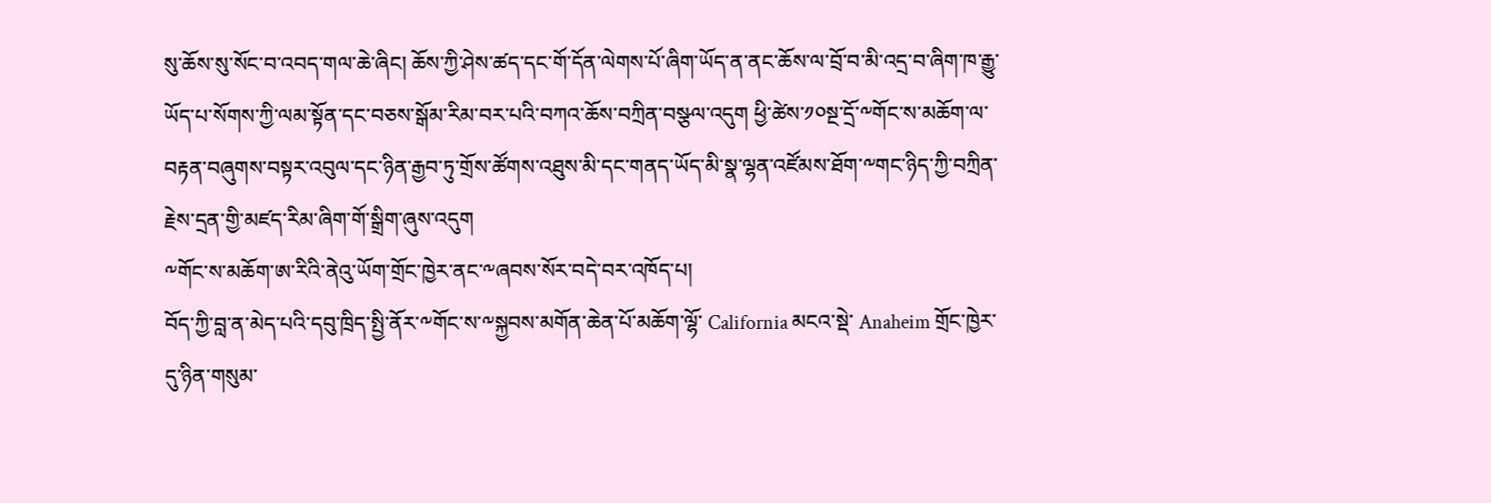སུ་ཆོས་སུ་སོང་བ་འབད་གལ་ཆེ་ཞིང། ཆོས་ཀྱི་ཤེས་ཚད་དང་གོ་དོན་ལེགས་པོ་ཞིག་ཡོད་ན་ནང་ཆོས་ལ་བྲོ་བ་མི་འདྲ་བ་ཞིག་ཁ་རྒྱུ་ཡོད་པ་སོགས་ཀྱི་ལམ་སྟོན་དང་བཅས་སྒོམ་རིམ་བར་པའི་བཀའ་ཆོས་བཀྲིན་བསྩལ་འདུག ཕྱི་ཚེས་༡༠སྔ་དྲོ་༸གོང་ས་མཆོག་ལ་བརྟན་བཞུགས་བསྟར་འབུལ་དང་ཉིན་རྒྱབ་ཏུ་གྲོས་ཚོགས་འཐུས་མི་དང་གནད་ཡོད་མི་སྣ་ལྷན་འཛོམས་ཐོག་༸གང་ཉིད་ཀྱི་བཀྲིན་རྗེས་དྲན་གྱི་མཛད་རིམ་ཞིག་གོ་སྒྲིག་ཞུས་འདུག
༸གོང་ས་མཆོག་ཨ་རིའི་ནེའུ་ཡོག་གྲོང་ཁྱེར་ནང་༸ཞབས་སོར་བདེ་བར་འཁོད་པ།
བོད་ཀྱི་བླ་ན་མེད་པའི་དབུ་ཁྲིད་སྤྱི་ནོར་༸གོང་ས་༸སྐྱབས་མགོན་ཆེན་པོ་མཆོག་ལྷོ་ California མངའ་སྡེ་ Anaheim གྲོང་ཁྱེར་དུ་ཉིན་གསུམ་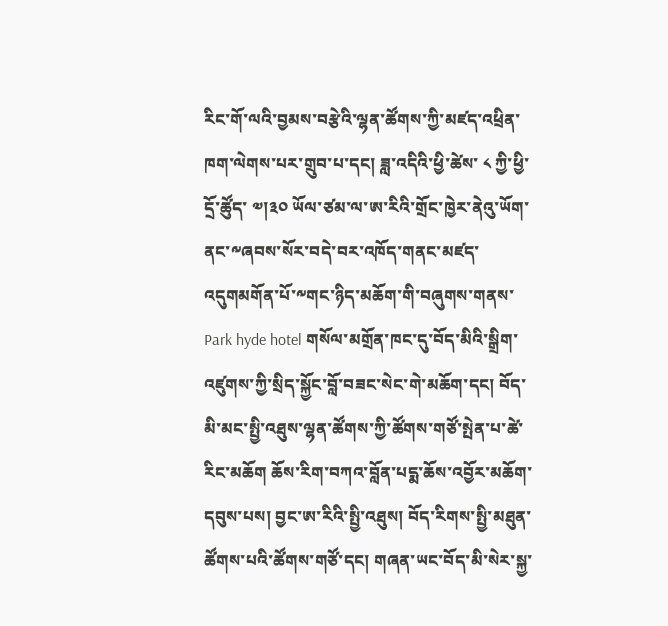རིང་གོ་ལའི་བྱམས་བརྩེའི་ལྷན་ཚོགས་ཀྱི་མཛད་འཕྲིན་ཁག་ལེགས་པར་གྲུབ་པ་དང། ཟླ་འདིའི་ཕྱི་ཚེས་ ༨ ཀྱི་ཕྱི་དྲོ་ཚོུད་ ༧།༣༠ ཡོལ་ཙམ་ལ་ཨ་རིའི་གྲོང་ཁྱེར་ནེའུ་ཡོག་ནང་༸ཞབས་སོར་བདེ་བར་འཁོད་གནང་མཛད་འདུགམགོན་པོ་༸གང་ཉིད་མཆོག་གི་བཞུགས་གནས་ Park hyde hotel གསོལ་མགྲོན་ཁང་དུ་བོད་མིའི་སྒྲིག་འཛུགས་ཀྱི་སྲིད་སྐྱོང་བློ་བཟང་སེང་གེ་མཆོག་དང། བོད་མི་མང་སྤྱི་འཐུས་ལྷན་ཚོགས་ཀྱི་ཚོགས་གཙོ་སྤེན་པ་ཚེ་རིང་མཆོག ཆོས་རིག་བཀའ་བློན་པདྨ་ཆོས་འབྱོར་མཆོག་དབུས་པས། བྱང་ཨ་རིའི་སྤྱི་འཐུས། བོད་རིགས་སྤྱི་མཐུན་ཚོགས་པའི་ཚོགས་གཙོ་དང། གཞན་ཡང་བོད་མི་སེར་སྐྱ་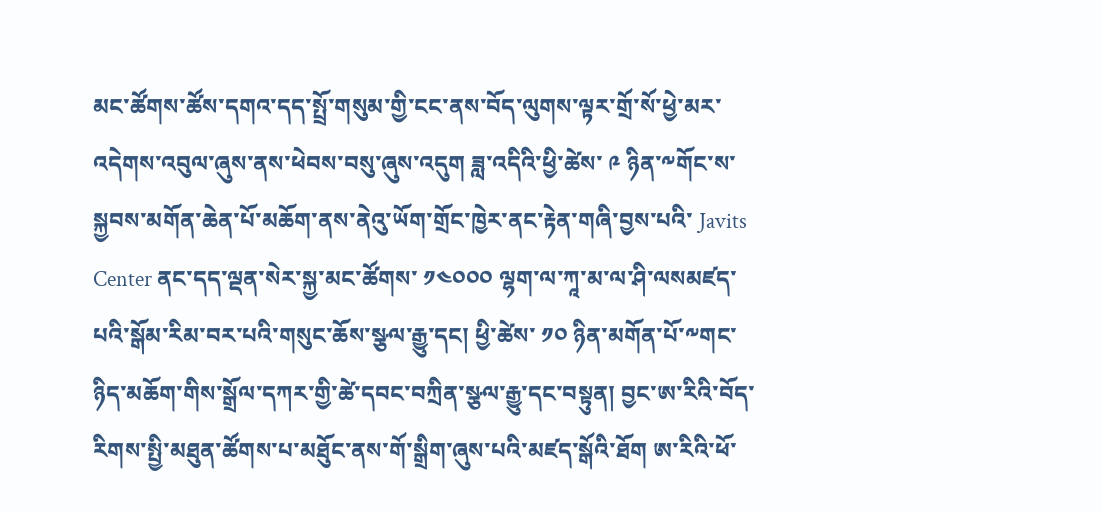མང་ཚོགས་ཚོས་དགའ་དད་སྤྲོ་གསུམ་གྱི་ངང་ནས་བོད་ལུགས་ལྟར་གྲོ་སོ་ཕྱེ་མར་འདེགས་འབུལ་ཞུས་ནས་ཕེབས་བསུ་ཞུས་འདུག ཟླ་འདིའི་ཕྱི་ཚེས་ ༩ ཉིན་༸གོང་ས་སྐྱབས་མགོན་ཆེན་པོ་མཆོག་ནས་ནེའུ་ཡོག་གྲོང་ཁྱེར་ནང་རྟེན་གཞི་བྱས་པའི་ Javits Center ནང་དད་ལྡན་སེར་སྐྱ་མང་ཚོགས་ ༡༤༠༠༠ ལྷག་ལ་ཀཱ་མ་ལ་ཤི་ལསམཛད་པའི་སྒོམ་རིམ་བར་པའི་གསུང་ཆོས་སྩལ་རྒྱུ་དང། ཕྱི་ཚེས་ ༡༠ ཉིན་མགོན་པོ་༸གང་ཉིད་མཆོག་གིས་སྒྲོལ་དཀར་གྱི་ཚེ་དབང་བཀྲིན་སྩལ་རྒྱུ་དང་བསྟུན། བྱང་ཨ་རིའི་བོད་རིགས་སྤྱི་མཐུན་ཚོགས་པ་མཐོུང་ནས་གོ་སྒྲིག་ཞུས་པའི་མཛད་སྒོའི་ཐོག ཨ་རིའི་ཕོ་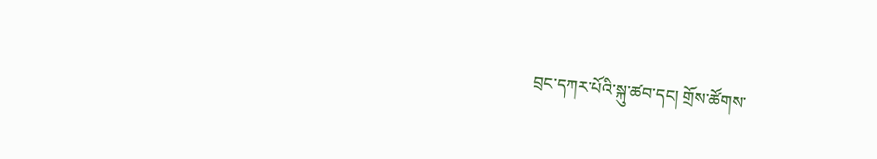བྲང་དཀར་པོའི་སྐུ་ཚབ་དང། གྲོས་ཚོགས་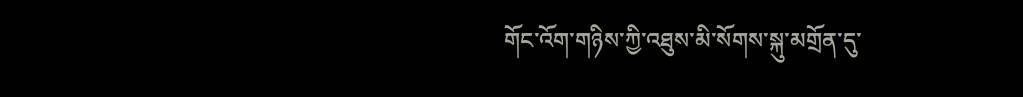གོང་འོག་གཉིས་ཀྱི་འཐུས་མི་སོགས་སྐུ་མགྲོན་དུ་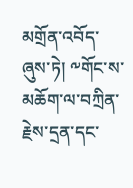མགྲོན་འབོད་ཞུས་ཏེ། ༸གོང་ས་མཆོག་ལ་བཀྲིན་རྗེས་དྲན་དང་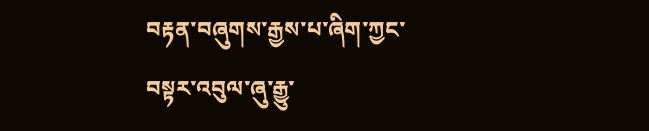བརྟན་བཞུགས་རྒྱས་པ་ཞིག་ཀྱང་བསྟར་འབུལ་ཞུ་རྒྱུ་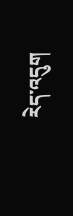རེད་འདུག